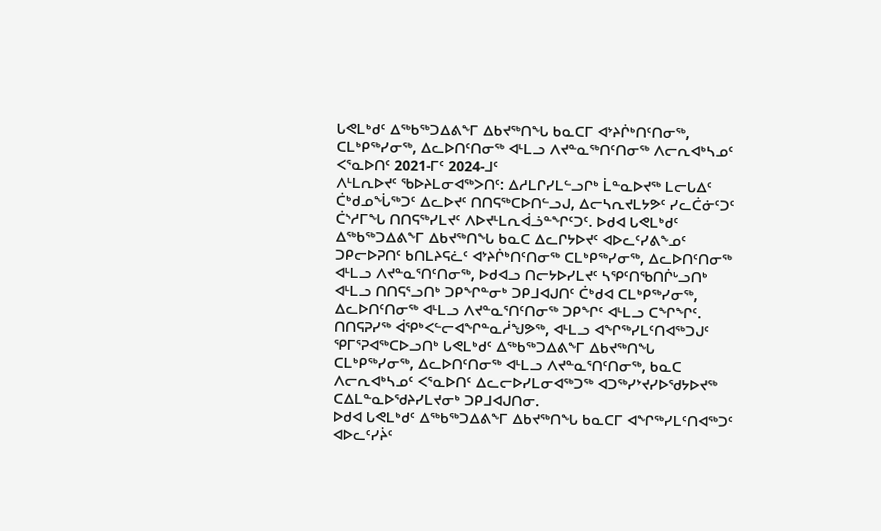ᒐᕙᒪᒃᑯᑦ ᐃᖅᑲᖅᑐᐃᕕᖕᒥ ᐃᑲᔪᖅᑎᖓ ᑲᓇᑕᒥ ᐊᔾᔨᒌᒃᑎᑦᑎᓂᖅ, ᑕᒪᒃᑭᖅᓯᓂᖅ, ᐃᓚᐅᑎᑦᑎᓂᖅ ᐊᒻᒪᓗ ᐱᔪᓐᓇᖅᑎᑦᑎᓂᖅ ᐱᓕᕆᐊᒃᓴᓄᑦ ᐸᕐᓇᐅᑎᑦ 2021-ᒥᑦ 2024-ᒧᑦ
ᐱᒻᒪᕆᐅᔪᑦ ᖃᐅᔨᒪᓂᐊᖅᐳᑎᑦ: ᐃᓱᒪᒋᓯᒪᓪᓗᒋᒃ ᒫᓐᓇᐅᔪᖅ ᒪᓕᒐᐃᑦ ᑖᒃᑯᓄᖔᖅᑐᑦ ᐃᓚᐅᔪᑦ ᑎᑎᕋᖅᑕᐅᑎᓪᓗᒍ, ᐃᓕᓴᕆᔪᒪᔭᕗᑦ ᓯᓚᑖᓃᑦᑐᑦ ᑖᔅᓱᒥᖓ ᑎᑎᕋᖅᓯᒪᔪᑦ ᐱᐅᔪᒻᒪᕆᐋᓘᓐᖏᑦᑐᑦ. ᐅᑯᐊ ᒐᕙᒪᒃᑯᑦ ᐃᖅᑲᖅᑐᐃᕕᖕᒥ ᐃᑲᔪᖅᑎᖓ ᑲᓇᑕ ᐃᓚᒋᔭᐅᔪᑦ ᐊᐅᓚᑦᓯᕕᖕᓄᑦ ᑐᑭᓕᐅᕈᑎᑦ ᑲᑎᒪᔨᕋᓛᑦ ᐊᔾᔨᒌᒃᑎᑦᑎᓂᖅ ᑕᒪᒃᑭᖅᓯᓂᖅ, ᐃᓚᐅᑎᑦᑎᓂᖅ ᐊᒻᒪᓗ ᐱᔪᓐᓇᕐᑎᑦᑎᓂᖅ, ᐅᑯᐊᓗ ᑎᓕᔭᐅᓯᒪᔪᑦ ᓴᕿᑦᑎᖃᑎᒌᒡᓗᑎᒃ ᐊᒻᒪᓗ ᑎᑎᕋᕐᓗᑎᒃ ᑐᑭᖏᓐᓂᒃ ᑐᑭᒧᐊᒍᑎᑦ ᑖᒃᑯᐊ ᑕᒪᒃᑭᖅᓯᓂᖅ, ᐃᓚᐅᑎᑦᑎᓂᖅ ᐊᒻᒪᓗ ᐱᔪᓐᓇᕐᑎᑦᑎᓂᖅ ᑐᑭᖏᑦ ᐊᒻᒪᓗ ᑕᖏᖏᑦ. ᑎᑎᕋᕈᓯᖅ ᐋᕿᒃᐸᓪᓕᐊᖏᓐᓇᓲᖑᕗᖅ, ᐊᒻᒪᓗ ᐊᖏᖅᓯᒪᑦᑎᐊᖅᑐᒍᑦ ᕿᒥᕐᕈᐊᖅᑕᐅᓗᑎᒃ ᒐᕙᒪᒃᑯᑦ ᐃᖅᑲᖅᑐᐃᕕᖕᒥ ᐃᑲᔪᖅᑎᖓ ᑕᒪᒃᑭᖅᓯᓂᖅ, ᐃᓚᐅᑎᑦᑎᓂᖅ ᐊᒻᒪᓗ ᐱᔪᓐᓇᕐᑎᑦᑎᓂᖅ, ᑲᓇᑕ ᐱᓕᕆᐊᒃᓴᓄᑦ ᐸᕐᓇᐅᑎᑦ ᐃᓚᓕᐅᓯᒪᓂᐊᖅᑐᖅ ᐊᑐᖅᓯᔾᔪᓯᐅᖁᔭᐅᔪᖅ ᑕᐃᒪᓐᓇᐅᖁᔨᓯᒪᔪᓂᒃ ᑐᑭᒧᐊᒍᑎᓂ.
ᐅᑯᐊ ᒐᕙᒪᒃᑯᑦ ᐃᖅᑲᖅᑐᐃᕕᖕᒥ ᐃᑲᔪᖅᑎᖓ ᑲᓇᑕᒥ ᐊᖏᖅᓯᒪᑦᑎᐊᖅᑐᑦ ᐊᐅᓚᑦᓯᔩᑦ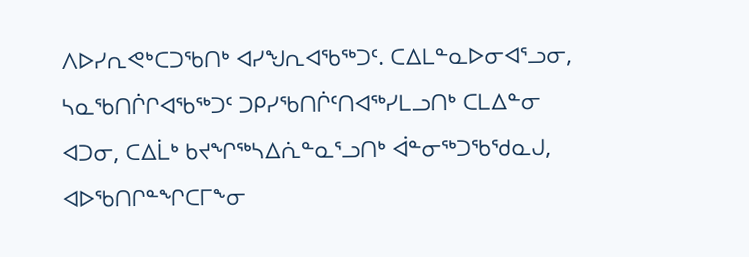ᐱᐅᓯᕆᕙᒃᑕᑐᖃᑎᒃ ᐊᓯᖑᕆᐊᖃᖅᑐᑦ. ᑕᐃᒪᓐᓇᐅᓂᐊᕐᓗᓂ, ᓴᓇᖃᑎᒌᒋᐊᖃᖅᑐᑦ ᑐᑭᓯᖃᑎᒌᑦᑎᐊᖅᓯᒪᓗᑎᒃ ᑕᒪᐃᓐᓂ ᐊᑐᓂ, ᑕᐃᒫᒃ ᑲᔪᖏᖅᓴᐃᕇᓐᓇᕐᓗᑎᒃ ᐋᓐᓂᖅᑐᖃᖁᓇᒍ, ᐊᐅᖃᑎᒋᓐᖏᑕᒥᖕᓂ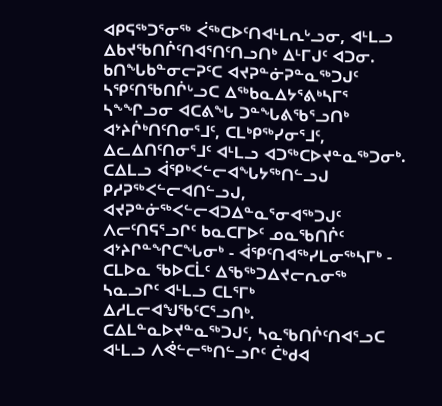ᐊᑭᕋᖅᑐᕐᓂᖅ ᐹᖅᑕᐅᑦᑎᐊᒻᒪᕆᒡᓗᓂ, ᐊᒻᒪᓗ ᐃᑲᔪᖃᑎᒌᑦᑎᐊᕐᑎᑦᑎᓗᑎᒃ ᐃᒻᒥᒍᑦ ᐊᑐᓂ. ᑲᑎᖓᑲᓐᓂᓕᕈᑦᑕ ᐊᔪᕈᓐᓃᕈᓐᓇᖅᑐᒍᑦ ᓴᕿᑦᑎᖃᑎᒌᒡᓗᑕ ᐃᖅᑲᓇᐃᔭᕐᕕᒃᓴᒥᕐ ᓴᖕᖏᓗᓂ ᐊᑕᕕᖓ ᑐᓐᖓᕕᖃᕐᓗᑎᒃ ᐊᔾᔨᒌᒃᑎᑦᑎᓂᕐᒧᑦ, ᑕᒪᒃᑭᖅᓯᓂᕐᒧᑦ, ᐃᓚᐃᑎᑦᑎᓂᕐᒧᑦ ᐊᒻᒪᓗ ᐊᑐᖅᑕᐅᔪᓐᓇᖅᑐᓂᒃ. ᑕᐃᒪᓗ ᐋᕿᒃᐸᓪᓕᐊᖓᔭᖅᑎᓪᓗᒍ ᑭᓱᕈᖅᐸᓪᓕᐊᑎᓪᓗᒍ, ᐊᔪᕈᓐᓃᖅᐸᓪᓕᐊᑐᐃᓐᓇᕐᓂᐊᖅᑐᒍᑦ ᐱᓕᑦᑎᕋᕐᓗᒋᑦ ᑲᓇᑕᒥᐅᑦ ᓄᓇᖃᑎᒌᑦ ᐊᔾᔨᒋᓐᖏᑕᖓᓂᒃ - ᐋᕿᑦᑎᐊᖅᓯᒪᓂᖅᓴᒥᒃ - ᑕᒪᐅᓇ ᖃᐅᑕᒫᑦ ᐃᖃᖅᑐᐃᔪᓕᕆᓂᖅ ᓴᓇᓗᒋᑦ ᐊᒻᒪᓗ ᑕᒪᕐᒥᒃ ᐃᓱᒪᓕᐊᖑᖃᑦᑕᕐᓗᑎᒃ. ᑕᐃᒪᓐᓇᐅᔪᓐᓇᖅᑐᒍᑦ, ᓴᓇᖃᑎᒌᑦᑎᐊᕐᓗᑕ ᐊᒻᒪᓗ ᐱᕚᓪᓕᖅᑎᓪᓗᒋᑦ ᑖᒃᑯᐊ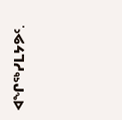ᐊᖏᖅᓯᒪᔭᕗᑦ.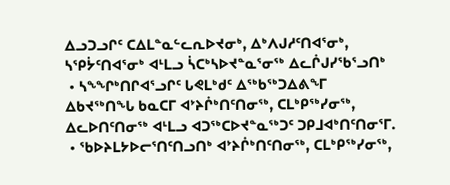ᐃᓗᑐᓗᒋᑦ ᑕᐃᒪᓐᓇᓪᓚᕆᐅᔪᓂᒃ, ᐃᒃᐱᒍᓱᑦᑎᐊᕐᓂᒃ, ᓴᕿᔮᑦᑎᐊᕐᓂᒃ ᐊᒻᒪᓗ ᓵᑕᒃᓴᐅᔪᓐᓇᕐᓂᖅ ᐃᓚᒌᒍᓯᖃᕐᓗᑎᒃ
 • ᓴᖕᖏᒃᑎᒋᐊᕐᓗᒋᑦ ᒐᕙᒪᒃᑯᑦ ᐃᖅᑲᖅᑐᐃᕕᖕᒥ ᐃᑲᔪᖅᑎᖓ ᑲᓇᑕᒥ ᐊᔾᔨᒌᒃᑎᑦᑎᓂᖅ, ᑕᒪᒃᑭᖅᓯᓂᖅ, ᐃᓚᐅᑎᑦᑎᓂᖅ ᐊᒻᒪᓗ ᐊᑐᖅᑕᐅᔪᓐᓇᖅᑐᑦ ᑐᑭᒧᐊᒃᑎᑦᑎᓂᕐᒥ.
 • ᖃᐅᔨᒪᔭᐅᓕᕐᑎᑦᑎᓗᑎᒃ ᐊᔾᔨᒌᒃᑎᑦᑎᓂᖅ, ᑕᒪᒃᑭᖅᓯᓂᖅ,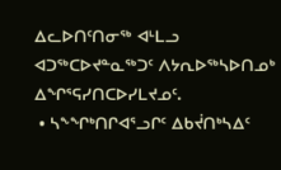ᐃᓚᐅᑎᑦᑎᓂᖅ ᐊᒻᒪᓗ ᐊᑐᖅᑕᐅᔪᓐᓇᖅᑐᑦ ᐱᔭᕆᐅᖅᓴᐅᑎᓄᒃ ᐃᖏᕐᕋᓯᑎᑕᐅᓯᒪᔪᓄᑦ.
 • ᓴᖕᖏᒃᑎᒋᐊᕐᓗᒋᑦ ᐃᑲᔫᑎᒃᓴᐃᑦ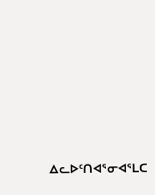ᐃᓚᐅᑦᑎᐊᕐᓂᐊᕐᒪᑕ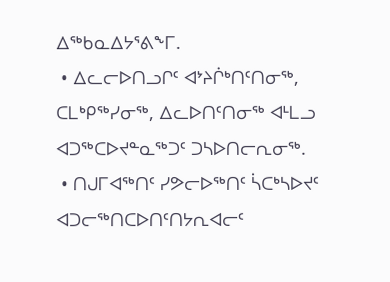ᐃᖅᑲᓇᐃᔭᕐᕕᖕᒥ.
 • ᐃᓚᓕᐅᑎᓗᒋᑦ ᐊᔾᔨᒌᒃᑎᑦᑎᓂᖅ, ᑕᒪᒃᑭᖅᓯᓂᖅ, ᐃᓚᐅᑎᑦᑎᓂᖅ ᐊᒻᒪᓗ ᐊᑐᖅᑕᐅᔪᓐᓇᖅᑐᑦ ᑐᓴᐅᑎᓕᕆᓂᖅ.
 • ᑎᒍᒥᐊᖅᑎᑦ ᓯᕗᓕᐅᖅᑎᑦ ᓵᑕᒃᓴᐅᔪᑦ ᐊᑐᓕᖅᑎᑕᐅᑎᑦᑎᔭᕆᐊᓕᑦ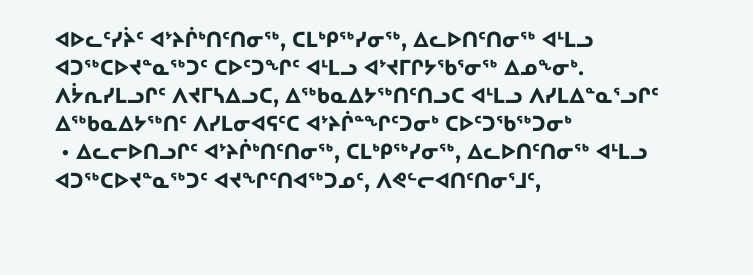ᐊᐅᓚᑦᓯᔩᑦ ᐊᔾᔨᒌᒃᑎᑦᑎᓂᖅ, ᑕᒪᒃᑭᖅᓯᓂᖅ, ᐃᓚᐅᑎᑦᑎᓂᖅ ᐊᒻᒪᓗ ᐊᑐᖅᑕᐅᔪᓐᓇᖅᑐᑦ ᑕᐅᑦᑐᖏᑦ ᐊᒻᒪᓗ ᐊᔾᔪᒥᒋᔭᖃᕐᓂᖅ ᐃᓄᖕᓂᒃ.
ᐱᔮᕆᓯᒪᓗᒋᑦ ᐱᔪᒥᓴᐃᓗᑕ, ᐃᖅᑲᓇᐃᔭᖅᑎᑦᑎᓗᑕ ᐊᒻᒪᓗ ᐱᓯᒪᐃᓐᓇᕐᓗᒋᑦ ᐃᖅᑲᓇᐃᔭᖅᑎᑦ ᐱᓯᒪᓂᐊᕋᑦᑕ ᐊᔾᔨᒌᓐᖏᑦᑐᓂᒃ ᑕᐅᑦᑐᖃᖅᑐᓂᒃ
 • ᐃᓚᓕᐅᑎᓗᒋᑦ ᐊᔾᔨᒌᒃᑎᑦᑎᓂᖅ, ᑕᒪᒃᑭᖅᓯᓂᖅ, ᐃᓚᐅᑎᑦᑎᓂᖅ ᐊᒻᒪᓗ ᐊᑐᖅᑕᐅᔪᓐᓇᖅᑐᑦ ᐊᔪᖏᑦᑎᐊᖅᑐᓄᑦ, ᐱᕙᓪᓕᐊᑎᑦᑎᓂᕐᒧᑦ,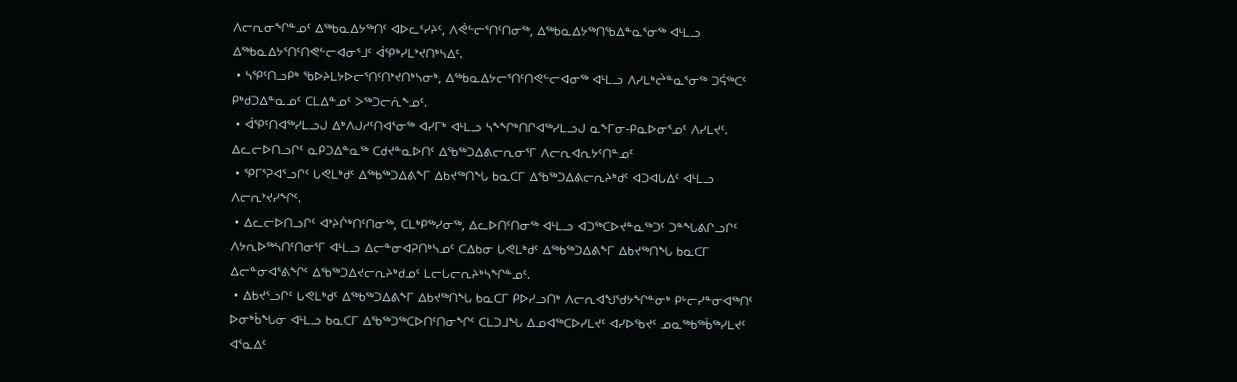ᐱᓕᕆᓂᖏᓐᓄᑦ ᐃᖅᑲᓇᐃᔭᖅᑎᑦ ᐊᐅᓚᑦᓯᔨᑦ, ᐱᕚᓪᓕᕐᑎᑦᑎᓂᖅ, ᐃᖅᑲᓇᐃᔭᖅᑎᖃᐃᓐᓇᕐᓂᖅ ᐊᒻᒪᓗ ᐃᖅᑲᓇᐃᔭᕐᑎᑦᑎᕙᓪᓕᐊᓂᕐᒧᑦ ᐋᕿᒃᓯᒪᔾᔪᑎᒃᓴᐃᑦ.
 • ᓴᕿᑦᑎᓗᑭᒃ ᖃᐅᔨᒪᔭᐅᓕᕐᑎᑦᑎᔾᔪᑎᒃᓴᓂᒃ, ᐃᖅᑲᓇᐃᔭᓕᕐᑎᑦᑎᕙᓪᓕᐊᓂᖅ ᐊᒻᒪᓗ ᐱᓯᒪᒃᖡᓐᓇᕐᓂᖅ ᑐᕌᖅᑕᑦ ᑭᒃᑯᑐᐃᓐᓇᓄᑦ ᑕᒪᐃᓐᓄᑦ ᐳᖅᑐᓕᕇᖕᓄᑦ.
 • ᐋᕿᑦᑎᐊᖅᓯᒪᓗᒍ ᐃᒃᐱᒍᓱᑦᑎᐊᕐᓂᖅ ᐊᓯᒥᒃ ᐊᒻᒪᓗ ᓴᖕᖏᒃᑎᒋᐊᖅᓯᒪᓗᒍ ᓇᖕᒥᓂ-ᑭᓇᐅᓂᕐᓄᑦ ᐱᓯᒪᔪᑦ.
ᐃᓚᓕᐅᑎᓗᒋᑦ ᓇᑭᑐᐃᓐᓇᖅ ᑕᑯᔪᓐᓇᐅᑎᑦ ᐃᖃᖅᑐᐃᕕᓕᕆᓂᕐᒥ ᐱᓕᕆᐊᕆᔭᑦᑎᓐᓄᑦ
 • ᕿᒥᕐᕈᐊᕐᓗᒋᑦ ᒐᕙᒪᒃᑯᑦ ᐃᖅᑲᖅᑐᐃᕕᖕᒥ ᐃᑲᔪᖅᑎᖓ ᑲᓇᑕᒥ ᐃᖃᖅᑐᐃᕕᓕᕆᔨᒃᑯᑦ ᐊᑐᐊᒐᐃᑦ ᐊᒻᒪᓗ ᐱᓕᕆᔾᔪᓯᖏᑦ.
 • ᐃᓚᓕᐅᑎᓗᒋᑦ ᐊᔾᔨᒌᒃᑎᑦᑎᓂᖅ, ᑕᒪᒃᑭᖅᓯᓂᖅ, ᐃᓚᐅᑎᑦᑎᓂᖅ ᐊᒻᒪᓗ ᐊᑐᖅᑕᐅᔪᓐᓇᖅᑐᑦ ᑐᓐᖓᕕᒋᓗᒋᑦ ᐱᔭᕆᐅᖅᓴᑎᑦᑎᓂᕐᒥ ᐊᒻᒪᓗ ᐃᓕᓐᓂᐊᕈᑎᒃᓴᓄᑦ ᑕᐃᑲᓂ ᒐᕙᒪᒃᑯᑦ ᐃᖅᑲᖅᑐᐃᕕᖕᒥ ᐃᑲᔪᖅᑎᖓ ᑲᓇᑕᒥ ᐃᓕᓐᓂᐊᕐᕕᖏᑦ ᐃᖃᖅᑐᐃᔪᓕᕆᔨᒃᑯᓄᑦ ᒪᓕᒐᓕᕆᔨᒃᓴᖏᓐᓄᑦ.
 • ᐃᑲᔪᕐᓗᒋᑦ ᒐᕙᒪᒃᑯᑦ ᐃᖅᑲᖅᑐᐃᕕᖕᒥ ᐃᑲᔪᖅᑎᖓ ᑲᓇᑕᒥ ᑭᐅᓯᓗᑎᒃ ᐱᓕᕆᐊᖑᖁᔭᖏᓐᓂᒃ ᑭᒡᓕᓯᓐᓂᐊᖅᑎᑦ ᐅᓂᒃᑳᖓᓂ ᐊᒻᒪᓗ ᑲᓇᑕᒥ ᐃᖃᖅᑐᖅᑕᐅᑎᑦᑎᓂᖏᑦ ᑕᒪᑐᒧᖓ ᐃᓄᐊᖅᑕᐅᓯᒪᔪᑦ ᐊᓯᐅᖃᔪᑦ ᓄᓇᖅᑲᖅᑳᖅᓯᒪᔪᑦ ᐊᕐᓇᐃᑦ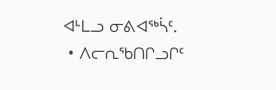ᐊᒻᒪᓗ ᓂᕕᐊᖅᓵᑦ.
 • ᐱᓕᕆᖃᑎᒋᓗᒋᑦ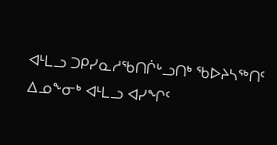ᐊᒻᒪᓗ ᑐᑭᓯᓇᓱᖃᑎᒌᒡᓗᑎᒃ ᖃᐅᔨᓴᖅᑎᑦ ᐃᓄᖕᓂᒃ ᐊᒻᒪᓗ ᐊᓯᖏᑦ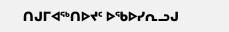ᑎᒍᒥᐊᖅᑎᐅᔪᑦ ᐅᖃᐅᓯᕆᓗᒍ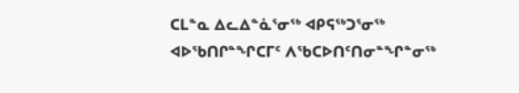ᑕᒪᓐᓇ ᐃᓚᐃᓐᓈᕐᓂᖅ ᐊᑭᕋᖅᑐᕐᓂᖅ ᐊᐅᖃᑎᒋᓐᖏᑕᒥᑦ ᐱᖃᑕᐅᑎᑦᑎᓂᓐᖏᓐᓂᖅ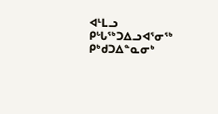ᐊᒻᒪᓗ ᑭᒡᒐᖅᑐᐃᓗᐊᕐᓂᖅ ᑭᒃᑯᑐᐃᓐᓇᓂᒃ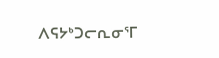ᐱᕋᔭᒃᑐᓕᕆᓂᕐᒥ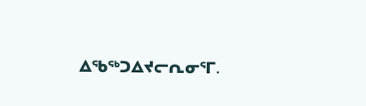ᐃᖃᖅᑐᐃᔪᓕᕆᓂᕐᒥ.